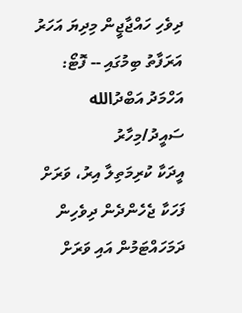ދިވެހި ހައްޖާޖީން މިދިޔަ އަހަރު އަރަފާތު ބިމުގައި -- ފޮޓޯ: އަހްމަދު އަބްދުالله ސައީދު/މިހާރު
އީދަކާ ކުރިމަތިލާ އިރު، ވަރަށް ފަހަކާ ޖެހެންދެން ދިވެހިން ދަމަހައްޓަމުން އައި ވަރަށް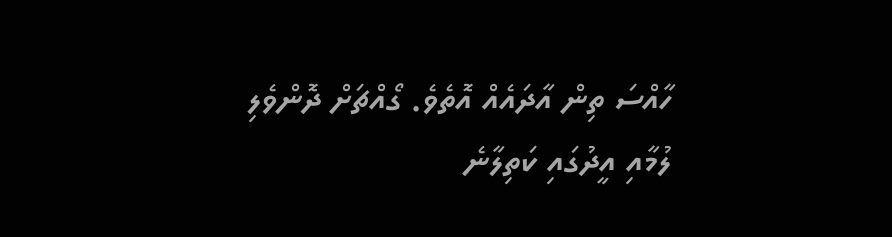ހާއްސަ ތިން އާދައެއް އޮތެވެ. ގޯއްޗަށް ދޮންވެލި ލުމާއި އީދުގައި ކަތިލާނެ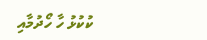ކުކުޅު ހާ ހޯދުމާއި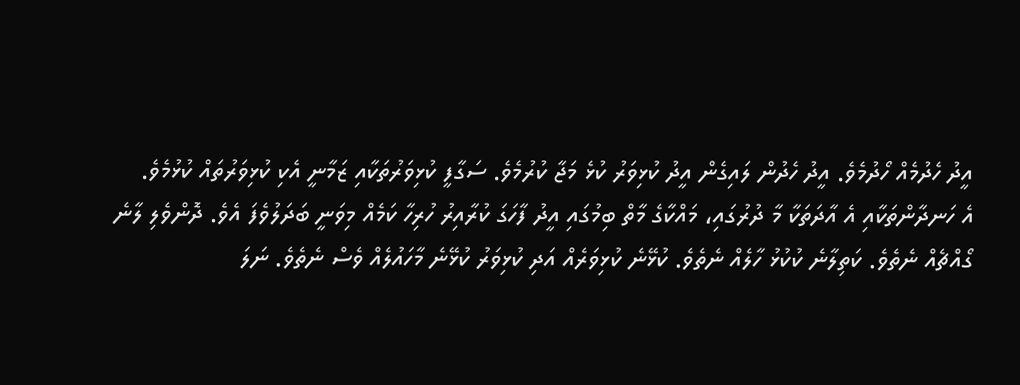އީދު ހެދުމެއް ހޯދުމެވެ. އީދު ހެދުން ލައިގެން އީދު ކުޅިވަރު ކުޅެ މަޖާ ކުރުމެވެ. ސަގާފީ ކުޅިވަރުތަކާއި ޒަމާނީ އެކި ކުޅިވަރުތައް ކުޅުމެވެ.
އެ ހަނދާންތަކާއި އެ އާދަތަކާ މާ ދުރުގައި، މައްކާގެ މާތް ބިމުގައި އީދު ފާހަގަ ކުރާއިރު ހުރިހާ ކަމެއް މިވަނީ ބަދަލުވެފަ އެވެ. ދޮންވެލި ލާނެ ގޯއްޗެއް ނެތެވެ. ކަތިލާނެ ކުކުޅު ހާލެއް ނެތެވެ. ކުޅޭނެ ކުޅިވަރެއް އަދި ކުޅިވަރު ކުޅޭނެ މާހައުލެއް ވެސް ނެތެވެ. ނަލަ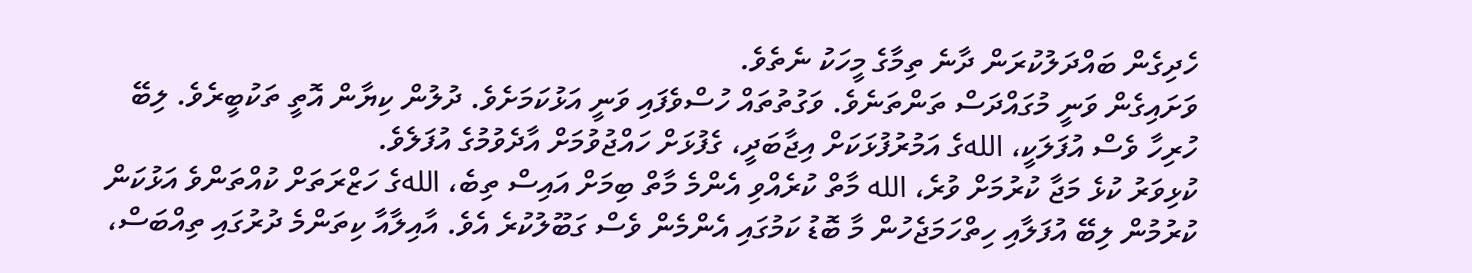ހެދިގެން ބައްދަލުކުރަން ދާނެ ތިމާގެ މީހަކު ނެތެވެ.
ވަށައިގެން ވަނީ މުގައްދަސް ތަންތަނެވެ. ވަގުތުތައް ހުސްވެފައި ވަނީ އަޅުކަމަށެވެ. ދުލުން ކިޔާން އޮތީ ތަކުބީރެވެ. ލިބޭ ހުރިހާ ވެސް އުފަލަކީ، اللهގެ އަމުރުފުޅަކަށް އިޖާބަދީ، ގެފުޅަށް ހައްޖުވުމަށް އާދެވުމުގެ އުފަލެވެ.
ކުޅިވަރު ކުޅެ މަޖާ ކުރުމަށް ވުރެ، الله މާތް ކުރެއްވި އެންމެ މާތް ބިމަށް އައިސް ތިބެ، اللهގެ ހަޒްރަތަށް ކުއްތަންވެ އަޅުކަން ކުރުމުން ލިބޭ އުފަލާއި ހިތްހަމަޖެހުން މާ ބޮޑު ކަމުގައި އެންމެން ވެސް ގަބޫލުކުރެ އެވެ. އާއިލާއާ ކިތަންމެ ދުރުގައި ތިއްބަސް،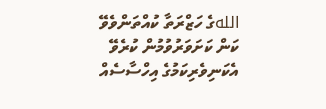اللهގެ ހަޒްރަތާ ކުއްތަންވެވޭ ކަން ކަށަވަރުވުމުން ކުރެވޭ އެކަނިވެރިކަމުގެ އިހްސާސެއް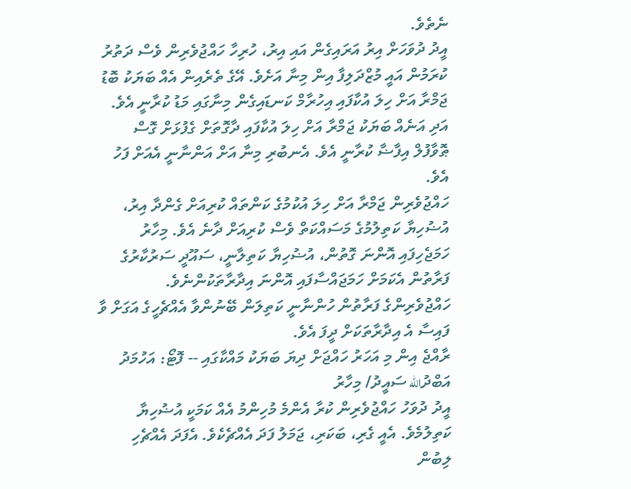ނެތެވެ.
އީދު ދުވަހަށް އިރު އަރައިގެން އައި އިރު، ހުރިހާ ހައްޖުވެރިން ވެސް ދަތުރު ކުރަމުން އައީ މުޒްދަލިފާ އިން މިނާ އަށެވެ. އޭގެ ތެރެއިން އެއް ބަޔަކު ބޮޑު ޖަމްރާ އަށް ހިލަ އުކާފައި އިހުރާމް ކަނޑައިގެން މިނާގައި މަޑު ކުރާނީ އެވެ. އަދި އަނެއް ބަޔަކު ޖަމްރާ އަށް ހިލަ އުކާފައި ދާގޮތަށް ގެފުޅަށް ގޮސް ޠޮވާފުލް އިފާޟާ ކުރާނީ އެވެ. އެނބުރި މިނާ އަށް އަންނާނީ އެއަށް ފަހު އެވެ.
ހައްޖުވެރިން ޖަމްރާ އަށް ހިލަ އުކުމުގެ ކަންތައް ކުރިއަށް ގެންދާ އިރު، އުޟުހިޔާ ކަތިލުމުގެ މަސައްކަތް ވެސް ކުރިއަށް ދާނެ އެވެ. މިހާރު ހަމަޖެހިފައި އޮންނަ ގޮތުން، އުޟުހިޔާ ކަތިލާނީ، ސައޫދީ ސަރުކާރުގެ ފަރާތުން އެކަމަށް ހަމަޖައްސާފައި އޮންނަ އިދާރާތަކުންނެވެ. ހައްޖުވެރިންގެ ފަރާތުން ހުންނާނީ ކަތިލަން ބޭނުންވާ އެއްޗެހީގެ އަގަށް ވާ ފައިސާ އެ އިދާރާތަކަށް ދީފަ އެވެ.
ރާއްޖެ އިން މި އަހަރު ހައްޖަށް ދިޔަ ބަޔަކު މައްކާގައި -- ފޮޓޯ: އަހުމަދު އަބްދުالله ސައީދު/ މިހާރު
އީދު ދުވަހު ހައްޖުވެރިން ކުރާ އެންމެ މުހިންމު އެއް ކަމަކީ އުޟުހިޔާ ކަތިލުމެވެ. އެއީ ގެރި، ބަކަރި، ޖަމަލު ފަދަ އެއްޗެކެވެ. އެފަދަ އެއްޗެހި ލިބުން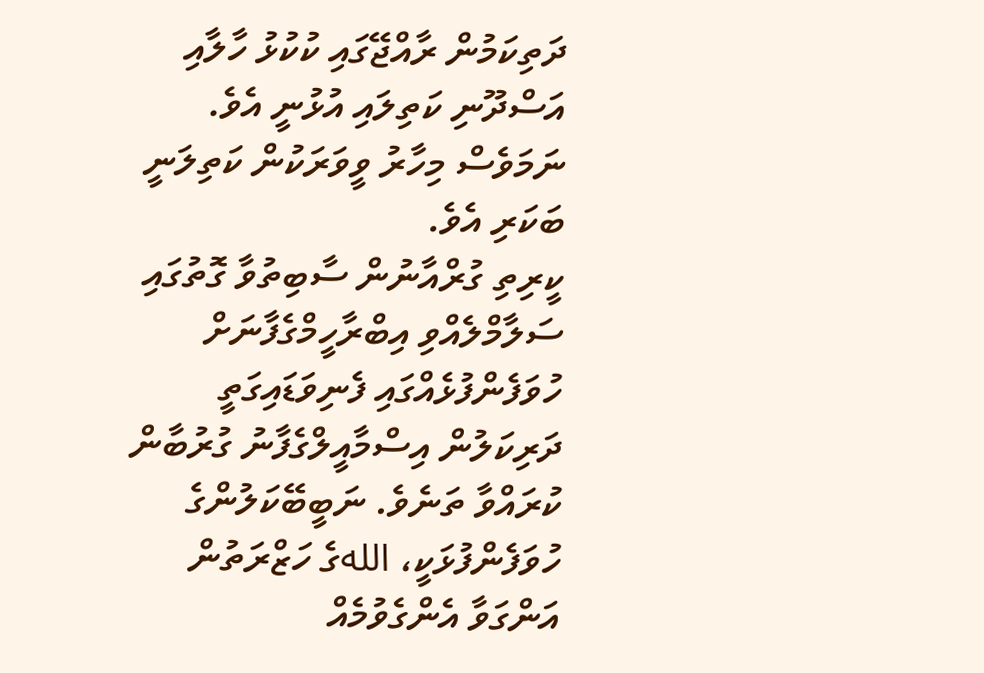ދަތިކަމުން ރާއްޖޭގައި ކުކުޅު ހާލާއި އަސްދޫނި ކަތިލައި އުޅުނީ އެވެ. ނަމަވެސް މިހާރު ވީވަރަކުން ކަތިލަނީ ބަކަރި އެވެ.
ކީރިތި ގުރްއާނުން ސާބިތުވާ ގޮތުގައި ސަލާމްލެއްވި އިބްރާހީމްގެފާނަށް ހުވަފެންފުޅެއްގައި ފެނިވަޑައިގަތީ ދަރިކަލުން އިސްމާއީލްގެފާނު ގުރުބާން ކުރައްވާ ތަނެވެ. ނަބީބޭކަލުންގެ ހުވަފެންފުޅަކީ، اللهގެ ހަޒްރަތުން އަންގަވާ އެންގެވުމެއް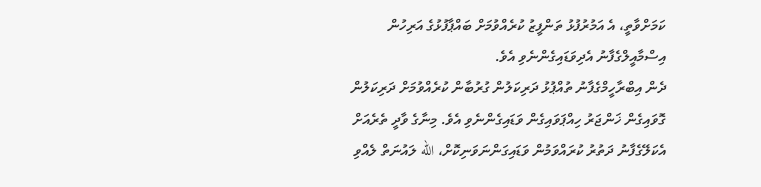ކަމަށްވާތީ، އެ އަމުރުފުޅު ތަންފީޒު ކުރެއްވުމަށް ބައްޕާފުޅުގެ އަރިހުން އިސްމާއީލްގެފާނު އެދިވަޑައިގެންނެވި އެވެ.
ދެން އިބްރާހީމްގެފާނު ތުއްޕުޅު ދަރިކަލުން ގުރުބާން ކުރެއްވުމަށް ދަރިކަލުން ގޮވައިގެން ޚަންޖަރު ހިއްޕަވައިގެން ވަޑައިގެންނެވި އެވެ. މިނާގެ ވާދީ ތެރެއަށް އެކަލޭގެފާނު ދަތުރު ކުރައްވަމުން ވަޑައިގަންނަވަނިކޮށް، الله ލައުނަތް ލެއްވި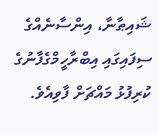ޝައިޠާނާ، އިންސާނެއްގެ ސިފައިގައި އިބްރާހީމްގެފާނުގެ ކުރިފުޅު މައްޗަށް ފާވިއެވެ.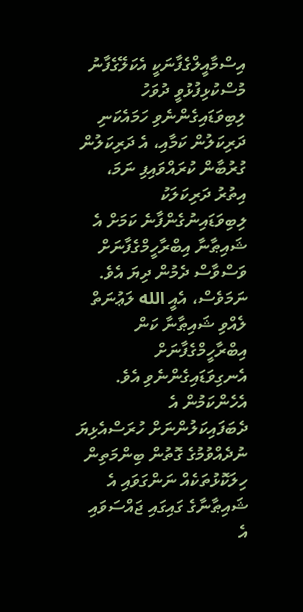އިސްމާއީލްގެފާނަކީ އެކަލޭގެފާނު މުސްކުޅިފުޅުވީ ދުވަހު ލިބިވަޑައިގެންނެވި ހަމައެކަނި ދަރިކަލުން ކަމާއި، އެ ދަރިކަލުން ގުރުބާން ކުރައްވައިފި ނަމަ، އިތުރު ދަރިކަލަކު ލިބިވަޑައިނުގެންފާނެ ކަމަށް އެ ޝައިޠާނާ އިބްރާހީމްގެފާނަށް ވަސްވާސް ދެމުން ދިޔަ އެވެ.
ނަމަވެސް، އެއީ الله ލަޢުނަތް ލެއްވި ޝައިޠާނާ ކަން އިބްރާހީމްގެފާނަށް އެނގިވަޑައިގެންނެވި އެވެ. އެހެންކަމުން އެ ދެބަފައިކަލުންނަށް ހުރަސްއެޅިޔަ ނުދެއްވުމުގެ ގޮތުން ބިންމަތިން ހިލަކޮޅުތަކެއް ނަންގަވައި އެ ޝައިޠާނާގެ ގައިގައި ޖައްސަވައި އެ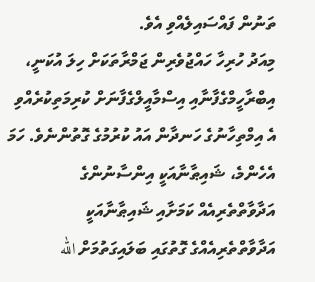ތަނުން ފައްސައިލެއްވި އެވެ.
މިއަދު ހުރިހާ ހައްޖުވެރިން ޖަމްރާތަކަށް ހިލަ އުކަނީ، އިބްރާހީމްގެފާނާއި އިސްމާއީލްގެފާނަށް ކުރިމަތިކުރެއްވި އެ އިމްތިހާނުގެ ހަނދާން އައު ކުރުމުގެ ގޮތުންނެވެ. ހަމަ އެހެންމެ، ޝައިޠާނާއަކީ އިންސާނުންގެ އަދާވާތްތެރިއެއް ކަމަށާއި ޝައިޠާނާއަކީ އަދާވާތްތެރިއެއްގެ ގޮތުގައި ބަލައިގަތުމަށް الله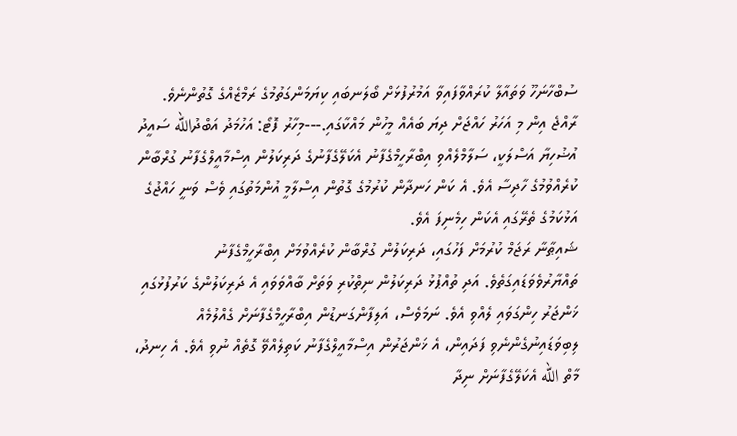ސުބްހާނަހޫ ވަތައާލާ ކުރައްވާފައިވާ އަމުރުފުޅަށް ބޯލަނބައި ކިޔަމަންގަތުމުގެ ރަމްޒެއްގެ ގޮތުންނެވެ.
ރާއްޖެ އިން މި އަހަރު ހައްޖަށް ދިޔަ ބައެއް މީހުން މައްކާގައި.---މިހާރު ފޮޓޯ: އަހުމަދު އަބްދުالله ސައީދު
އުޟުހިޔާ އަސްލަކީ، ސަލާމްލެއްވި އިބްރާހީމްގެފާނު އެކަލޭގެފާނުގެ ދަރިކަލުން އިސްމާއީލްގެފާނު ގުރްބާން ކުރެއްވުމުގެ ހާދިސާ އެވެ. އެ ކަން ހަނދާން ކުރުމުގެ ގޮތުން އިސްލާމީ އުންމަތުގައި ވެސް ވަނީ ހައްޖުގެ އަޅުކަމުގެ ތެރޭގައި އެކަން ހިމެނިފަ އެވެ.
ޝައިޠާނާ ރަޖަމް ކުރުމަށް ފަހުގައި، ދަރިކަލުން ގުރްބާން ކުރެއްވުމަށް އިބްރާހީމްގެފާނު ތައްޔާރުވެވަޑައިގަތެވެ. އަދި ތުއްޕުޅު ދަރިކަލުން ނިތްކުރި ވަތަށް ބާއްވަވައި އެ ދަރިކަލުންގެ ކަރުފުޅުގައި ޚަންޖަރު ހިންގަވައި ލެއްވި އެވެ. ނަމަވެސް، އަލިފާންގަނޑުން އިބްރާހީމްގެފާނަށް ގެއްލުމެއް ލިބިވަޑައިނުގެންނެވި ފަދައިން، އެ ޚަންޖަރުން އިސްމާއީލްގެފާނު ކަތިލެއްވޭ ގޮތެއް ނުވި އެވެ. އެ ހިނދު، މާތް الله އެކަލޭގެފާނަށް ނިދާ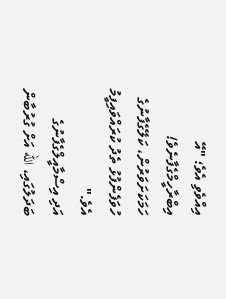އިއްވެވި އެވެ؛ "އޭ އިބްރާހީމްގެފާނެވެ! ހަމަކަށަވަރުން، ކަލޭގެފާނުގެ ހުވަފެންފުޅު ތެދު ކުރައްވައިފީމު އެވެ."
އަދި އިސްމާއީލްގެފާނުގެ ބަދަލުގައި، الله އަށް ގުރުބާން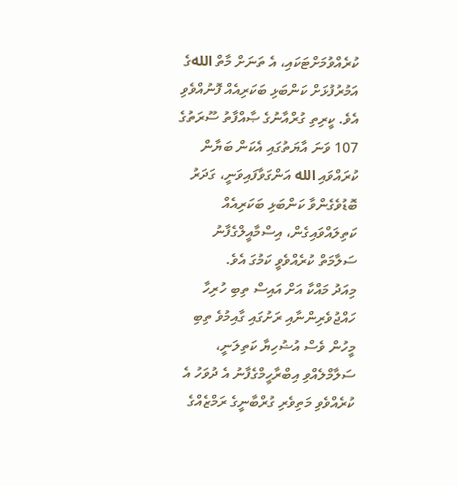ކުރެއްވުމަށްޓަކައި، އެ ތަނަށް މާތް اللهގެ އަމުރުފުޅަށް ކަންބަޅި ބަކަރިއެއް ފޮނުއްވެވި އެވެ. ކީރިތި ގުރްއާނުގެ ޞާއްފާތު ސޫރަތުގެ 107 ވަނަ އާޔަތުގައި އެކަން ބަޔާން ކުރައްވައި الله އަންގަވާފައިވަނީ، ގަދަރު ބޮޑުވެގެންވާ ކަންބަޅި ބަކަރިއެއް ކަތިލައްވައިގެން، އިސްމާއީލްގެފާނު ސަލާމަތް ކުރެއްވެވީ ކަމުގަ އެވެ.
މިއަދު މައްކާ އަށް އައިސް ތިބި ހުރިހާ ހައްޖުވެރިންނާއި ރަށުގައި ގާއިމުވެ ތިބި މީހުން ވެސް އުޟުހިޔާ ކަތިލަނީ، ސަލާމްލެއްވި އިބްރާހީމްގެފާނު އެ ދުވަހު އެ ކުރެއްވެވި މަތިވެރި ގުރްބާނީގެ ރަމްޒެއްގެ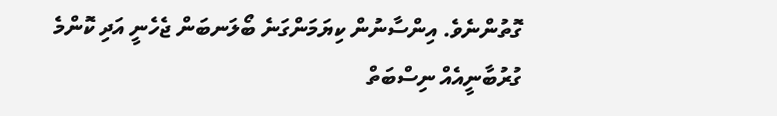ގޮތުންނެވެ. އިންސާނުން ކިޔަމަންގަނެ ބޯލަނބަން ޖެހެނީ އަދި ކޮންމެ ގުރުބާނީއެއް ނިސްބަތް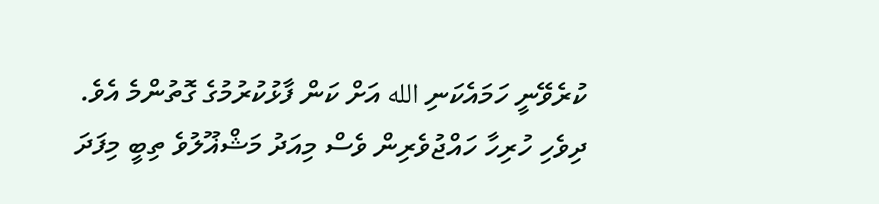ކުރެވޭނީ ހަމައެކަނި الله އަށް ކަން ފާޅުކުރުމުގެ ގޮތުންމެ އެވެ.
ދިވެހި ހުރިހާ ހައްޖުވެރިން ވެސް މިއަދު މަޝްޣޫލުވެ ތިބީ މިފަދަ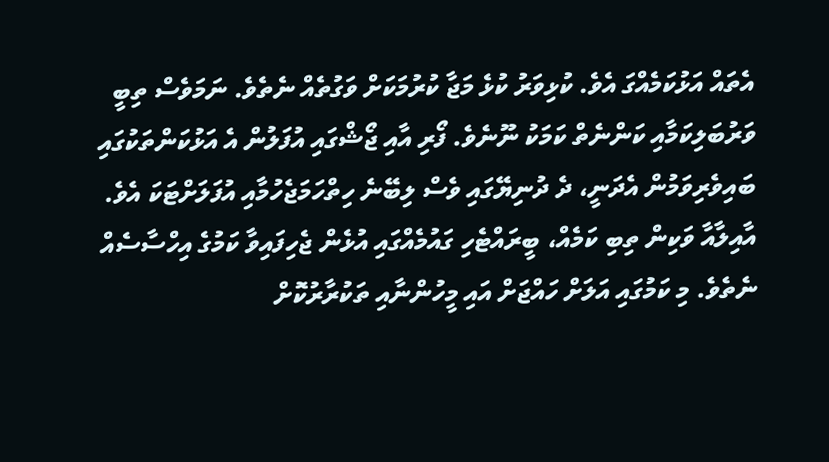އެތައް އަޅުކަމެއްގަ އެވެ. ކުޅިވަރު ކުޅެ މަޖާ ކުރުމަކަށް ވަގުތެއް ނެތެވެ. ނަމަވެސް ތިބީ ވަރުބަލިކަމާއި ކަންނެތް ކަމަކު ނޫނެވެ. ފޯރި އާއި ޖޯޝްގައި އުފަލުން އެ އަޅުކަންތަކުގައި ބައިވެރިވަމުން އެދަނީ، ދެ ދުނިޔޭގައި ވެސް ލިބޭނެ ހިތްހަމަޖެހުމާއި އުފަލަށްޓަކަ އެވެ. އާއިލާއާ ވަކިން ތިބި ކަމެއް، ބީރައްޓެހި ގައުމެއްގައި އުޅެން ޖެހިފައިވާ ކަމުގެ އިހްސާސެއް ނެތެވެ. މި ކަމުގައި އަލަށް ހައްޖަށް އައި މީހުންނާއި ތަކުރާރުކޮށް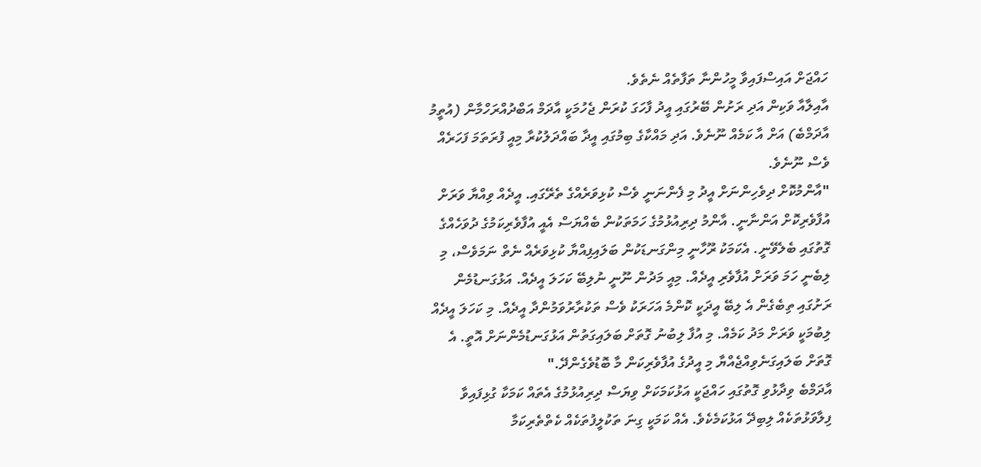ހައްޖަށް އައިސްފައިވާ މީހުންނާ ތަފާތެއް ނެތެވެ.
އާއިލާއާ ވަކިން އަދި ރަށުން ބޭރުގައި އީދު ފާހަގަ ކުރަން ޖެހުމަކީ އާދަމް އަބްދުއްރަހްމާން (އުތީމު އާދަމްބެ) އަށް އާ ކަމެއް ނޫނެވެ. އަދި މައްކާގެ ބިމުގައި އީދާ ބައްދަލުކުރާ މިއީ ފުރަތަމަ ފަހަރެއް ވެސް ނޫނެވެ.
"އާންމުކޮށް ދިވެހިންނަށް އީދު މި ފެންނަނީ ވެސް ކުޅިވަރެއްގެ ތެރޭގައި. އީދެއް ވިއްޔާ ވަރަށް އުފާވެރިކޮށް އަންނާނީ. އާންމު ދިރިއުޅުމުގެ ހަމަތަކުން ބެއްޔަސް އެއީ އުފާވެރިކަމުގެ ދުވަހެއްގެ ގޮތުގައި ބެލެވޭނީ. އެކަމަކު ރޫހާނީ މިންގަނޑަކުން ބަލައިފިއްޔާ ކުޅިވަރެއް ނެތް ނަމަވެސް، މި ލިބެނީ ހަމަ ވަރަށް އުފާވެރި އީދެއް. މިއީ މަދުން ނޫނީ ނުލިބޭ ކަހަލަ އީދެއް. އަޅުގަނޑުމެން ރަށުގައި ތިބެގެން އެ ލިބޭ އީދަކީ ކޮންމެ އަހަރަކު ވެސް ތަކުރާރުވަމުންދާ އީދެއް. މި ކަހަލަ އީދެއް ލިބުމަކީ ވަރަށް މަދު ކަމެއް. މި އުފާ ލިބުނު ގޮތަށް ބަލައިގަތުން އަޅުގަނޑުމެންނަށް އޮތީ. އެ ގޮތަށް ބަލައިގަނެވިއްޖެއްޔާ މި އީދުގެ އުފާވެރިކަން މާ ބޮޑުވެގެންދޭ."
އާދަމްބެ ވިދާޅުވި ގޮތުގައި ހައްޖަކީ އަޅުކަމަކަށް ވިޔަސް ދިރިއުޅުމުގެ އެތައް ކަމަކާ ގުޅިފައިވާ ފިލާވަޅުތަކެއް ލިބިދޭ އަޅުކަމެކެވެ. އެއް ކަމަކީ ގިނަ ތަކުލީފުތަކެއް ކެތްތެރިކަމާ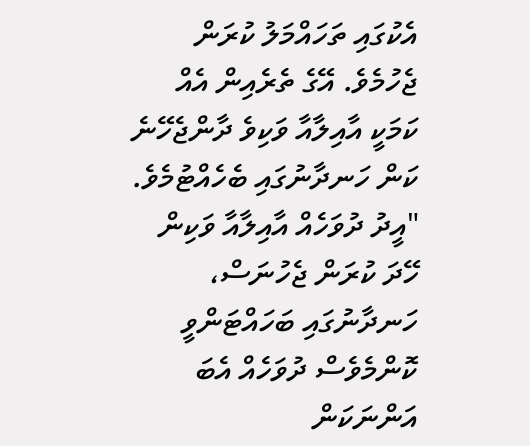އެކުގައި ތަހައްމަލު ކުރަން ޖެހުމެވެ. އޭގެ ތެރެއިން އެއް ކަމަކީ އާއިލާއާ ވަކިވެ ދާންޖެހޭނެ ކަން ހަނދާނުގައި ބެހެއްޓުމެވެ.
"އީދު ދުވަހެއް އާއިލާއާ ވަކިން ހޭދަ ކުރަން ޖެހުނަސް، ހަނދާނުގައި ބަހައްޓަންވީ ކޮންމެވެސް ދުވަހެއް އެބަ އަންނަކަން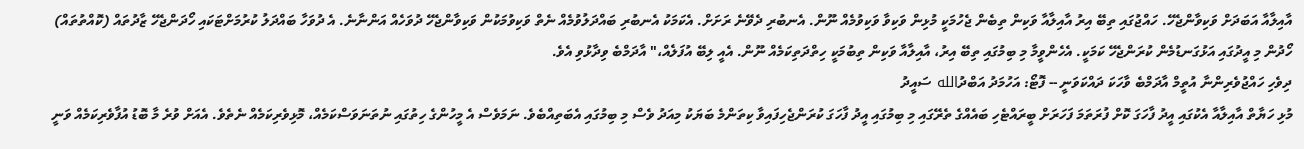އާއިލާއާ އަބަދަށް ވަކިވާންޖެހޭ. ހައްޖުގައި ތިބޭ އިރު އާއިލާއާ ވަކިން ތިބެން ޖެހުމަކީ މުޅިން ވަކިވާ ވަކިވުމެއް ނޫން. އެނބުރި ދެވޭނެ ރަށަށް. އެކަމަކު އެނބުރި ބައްދަލުވުމެއް ނެތް ވަކިވުމަކުން ވަކިވާންޖެހޭ ދުވަހެއް އަންނާނެ. އެ ދުވަހާ ބައްދަލު ކުރުމަށްޓަކައި ހޯދަންޖެހޭ ޒާދުތައް (ކޮއްތުތައް) ހޯދުން މި އީދުގައި އަޅުގަނޑުމެން ކުރަންޖެހޭ ކަމަކީ. އެހެންވީމާ މި ބިމުގައި ތިބޭ އިރު، އާއިލާއާ ވަކިން ތިބުމަކީ ހިތްދަތިކަމެއް ނޫން. އެއީ ލިބޭ އުފަލެއް،" އާދަމްބެ ވިދާޅުވި އެވެ.
ދިވެހި ހައްޖުވެރިންނާ އުތީމް އާދަމްބެ ވާހަކަ ދައްކަވަނީ -- ފޮޓޯ: އަހުމަދު އަބްދުالله ސައީދު
މުޅި ހަޔާތް އާއިލާއާ އެކުގައި އީދު ފާހަގަ ކޮށް ފުރަތަމަ ފަހަރަށް ބީރައްޓެހި ބައެއްގެ ތެރޭގައި މި ބިމުގައި އީދު ފާހަގަ ކުރަންޖެހިފައިވާ ކިތަންމެ ބަޔަކު މިއަދު ވެސް މި ބިމުގައި އެބަތިއްބެވެ. ނަމަވެސް އެ މީހުންގެ ހިތުގައި ނުތަނަވަސްކަމެއް، މޮޅިވެރިކަމެއް ނެތެވެ. އެއަށް ވުރެ މާ ބޮޑު އުފާވެރިކަމެއް ވަނީ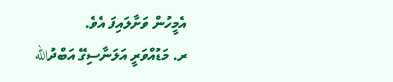އެމީހުން ވަށާލައިފަ އެވެ.
ރ. މަޑުއްވަރީ އަލަނާސިގޭ އަބްދުالله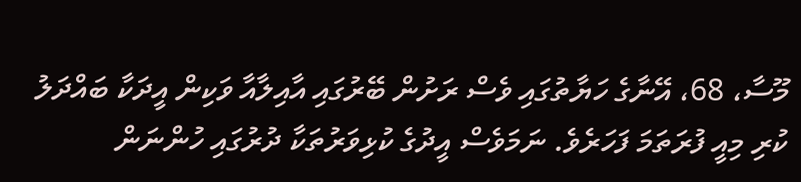މޫސާ، 68، އޭނާގެ ހަޔާތުގައި ވެސް ރަށުން ބޭރުގައި އާއިލާއާ ވަކިން އީދަކާ ބައްދަލު ކުރި މިއީ ފުރަތަމަ ފަހަރެވެ. ނަމަވެސް އީދުގެ ކުޅިވަރުތަކާ ދުރުގައި ހުންނަން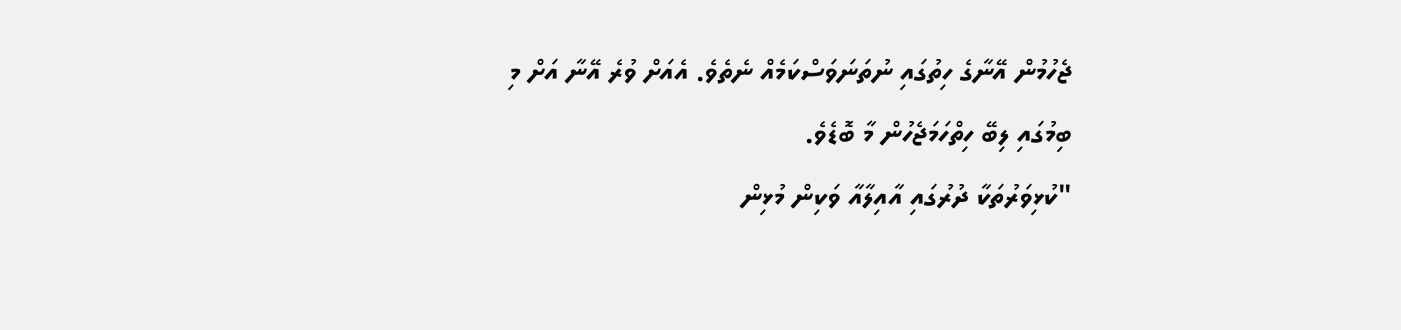ޖެހުމުން އޭނާގެ ހިތުގައި ނުތަނަވަސްކަމެއް ނެތެވެ. އެއަށް ވުރެ އޭނާ އަށް މި ބިމުގައި ލިބޭ ހިތްހަމަޖެހުން މާ ބޮޑެވެ.
"ކުޅިވަރުތަކާ ދުރުގައި އާއިލާއާ ވަކިން މުޅިން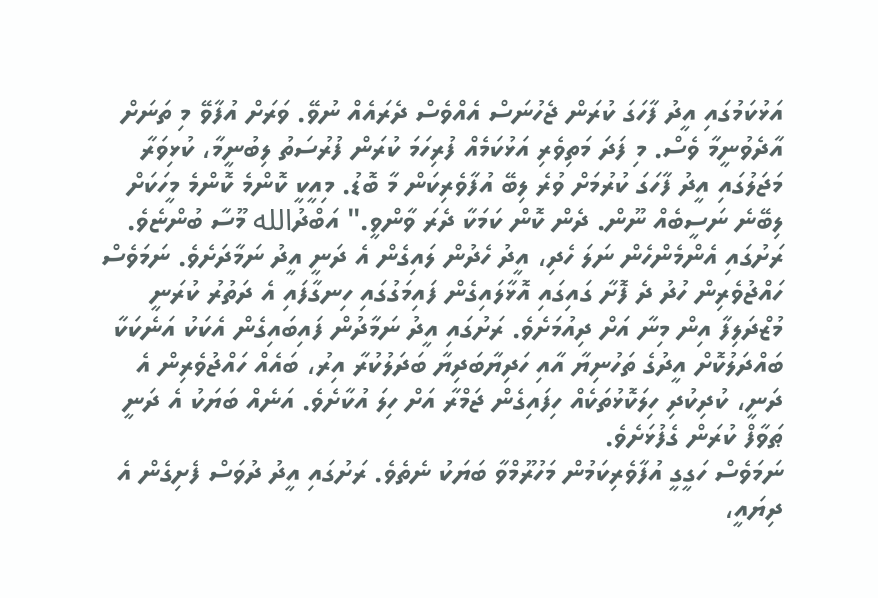އަޅުކަމުގައި އީދު ފާހަގަ ކުރަން ޖެހުނަސް އެއްވެސް ދެރައެއް ނުވޭ. ވަރަށް އުފާވޭ މި ތަނަށް އާދެވުނީމާ ވެސް. މި ފަދަ މަތިވެރި އަޅުކަމެއް ފުރިހަމަ ކުރަން ފުރުސަތު ލިބުނީމާ، ކުޅިވަރާ މަޖަލުގައި އީދު ފާހަގަ ކުރުމަށް ވުރެ ލިބޭ އުފާވެރިކަން މާ ބޮޑު. މިއީކީ ކޮންމެ ކޮންމެ މީހަކަށް ލިބޭނެ ނަސީބެއް ނޫން. ދެން ކޮން ކަމަކާ ދެރަ ވާންވީ." އަބްދުالله މޫސާ ބުންޏެވެ.
ރަށުގައި އެންމެންހެން ނަލަ ހެދި، އީދު ހެދުން ލައިގެން އެ ދަނީ އީދު ނަމާދަށެވެ. ނަމަވެސް ހައްޖުވެރިން ހުދު ދެ ފޮށާ ގައިގައި އޮޅާލައިގެން ފައިމަގުގައި ހިނގާފައި އެ ދަތުރު ކުރަނީ މުޒްދަލިފާ އިން މިނާ އަށް ދިއުމަށެވެ. ރަށުގައި އީދު ނަމާދުން ފައިބައިގެން އެކަކު އަނެކަކާ ބައްދަލުކޮށް އީދުގެ ތަހުނިޔާ އާއި ހަދިޔާބަދިޔާ ބަދަލުކުރާ އިރު، ބައެއް ހައްޖުވެރިން އެ ދަނީ، ކުދިކުދި ހިލަކޮޅުތަކެއް ހިފައިގެން ޖަމްރާ އަށް ހިލަ އުކާށެވެ. އަނެއް ބަޔަކު އެ ދަނީ ޠަވާފް ކުރަން ގެފުޅަށެވެ.
ނަމަވެސް ހަގީގީ އުފާވެރިކަމުން މަހުރޫމްވާ ބަޔަކު ނެތެވެ. ރަށުގައި އީދު ދުވަސް ފެށިގެން އެ ދިޔައީ،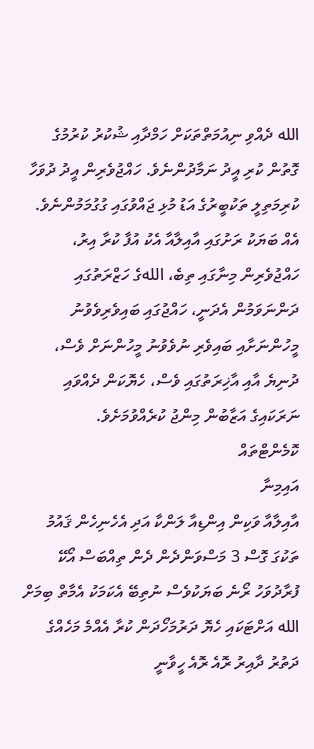الله ދެއްވި ނިއުމަތްތަކަށް ހަމްދާއި ޝުކުރު ކުރުމުގެ ގޮތުން ކުރި އީދު ނަމާދުންނެވެ. ހައްޖުވެރިން އީދު ދުވަހާ ކުރިމަތިލީ ތަކުބީރުގެ އަޑު މުޅި ޖައްވުގައި ގުގުމަމުންނެވެ. އެއް ބަޔަކު ރަށުގައި އާއިލާއާ އެކު އުފާ ކުރާ އިރު، ހައްޖުވެރިން މިނާގައި ތިބެ، اللهގެ ހަޒްރަތުގައި ދަންނަވަމުން އެދަނީ، ހައްޖުގައި ބައިވެރިވެވުނު މީހުންނަށާއި ބައިވެރި ނުވެވުނު މީހުންނަށް ވެސް، ދުނިޔެ އާއި އާޚިރަތުގައި ވެސް، ހެޔޮކަން ދެއްވައި ނަރަކައިގެ އަޒާބުން މިންޖު ކުރެއްވުމަށެވެ.
ކޮމެންޓްތައް
އައިމިނާ
އާއިލާއާ ވަކިން އިންޑިއާ ލަންކާ އަދި އެހެނިހެން ޤައުމު ތަކުގަ ގޮސް 3 މަސްވަންދެން ދެން ތިއްބަސް އޯކޭ ފުރާދުވަހު ރޯނެ ބަޔަކުވެސް ނުތިބޭ އެކަމަކު އެމާތް ބިމަށް الله އަށްޓަކައި ހެޔޮ ދަރުމަހޯދަން ކުރާ އެއްމެ މަހެއްގެ ދަތުރު ދާއިރު ރޮއެ ރޮއެ ހީވާނީ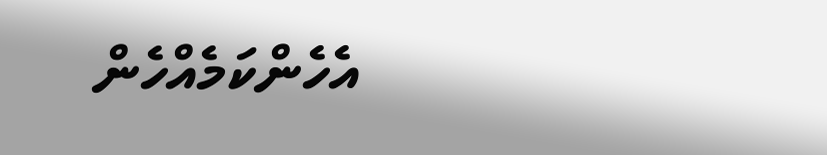އެހެންކަމެއްހެން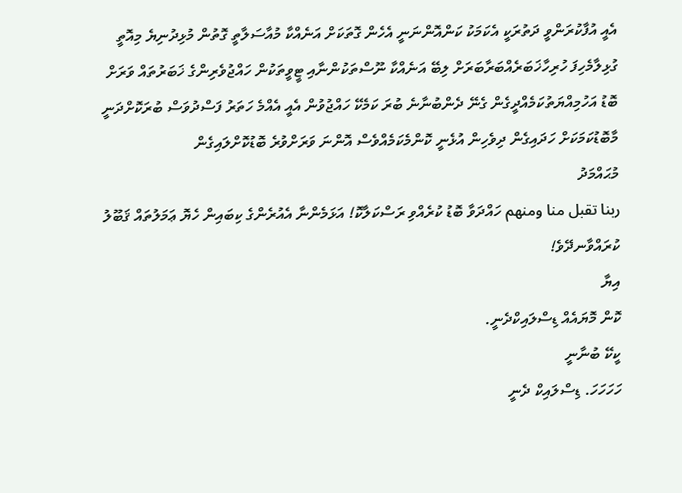އެއީ އުފާކުރަންވީ ދަތުރަކީ އެކަމަކު ކަންއޮންނަނީ އެހެން ގޮތަކަށް އަނެއްކާ މުއާސަލާތީ ގޮތުން މުޅިދުނިޔެ މިއޮތީ ގުޅިލާމެހިފަ ހުރިހާޚަބަރެއްބަރާބަރަށް ލިބޭ އަނެއްކާ ނޫސްތަކުންނާއި ޓީވީތަކުން ހައްޖުވެރިންގެ ޚަބަރުތައް ވަރަށް ބޮޑު އަހުމިއްޔަތުކަމެއްދީގެން ގެނޭ ދެންބުނާނެ ބުރަ ކަމެކޭ ހައްޖުވުން އެއީ އެއްމެ ހަތަރު ފަސްދުވަސް ބުރަކޮށްދަނީ މާބޮޑުކަމަކަށް ހަދައިގެން ދިވެހިން އުޅެނީ ކޮންމެކަމެއްވެސް އޮންނަ ވަރަށްވުރެ ބޮޑުކޮށްލައިގެން
މުޙައްމަދު
ربنا تقبل منا ومنهم ހައްދަވާ ބޮޑު ކުރެއްވި ރަސްކަލާކޮ! އަޅަމެންނާ އެއުރެންގެ ކިބައިން ހެޔޮ ޢަމަލުތައް ޤަބޫލު ކުރައްވާނދޭވެ!
އިޔާ
ކޮން މޮޔައެއް ޑިސްލައިކްދެނީ.
ކީކޭ ބުނާނީ
ހަހަހަހަ. ޑިސްލައިކް ދެނީ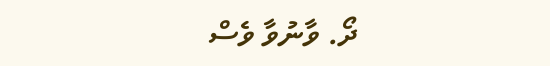ދޯ. ވާނުވާ ވެސް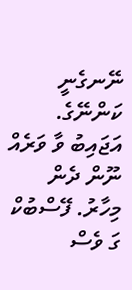ނޭނގެނީ ކަންނޭގެ. އަޖައިބު ވާ ވަރެއް ނޫން ދެން މިހާރު. ފޭސްބުކް ގަ ވެސް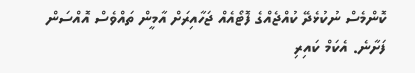ކޮންމެސް ނުކުޅެދޭ ކުއްޖެއްގެ ފޮޓޯއެއް ޖަހާއިރަށް އާމީން ތައްވެސް އޮއްސަން ފަށާނެ. އެކަމް ކައިރި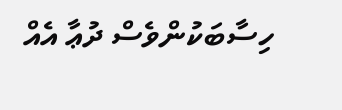ހިސާބަކުންވެސް ދުޢާ އެއް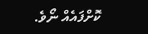ކޮށްފައެއް ނޯވެ.